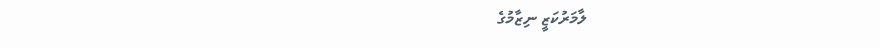ލާމަރުކަޒީ ނިޒާމުގެ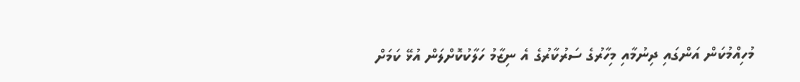މުހިއްމުކަން އަންގައި ދިނުމާއި މިހާރުގެ ސަރުކާރުގެ އެ ނިޒާމު ހަލާކުކޮށްލަން އުޅޭ ކަމަށް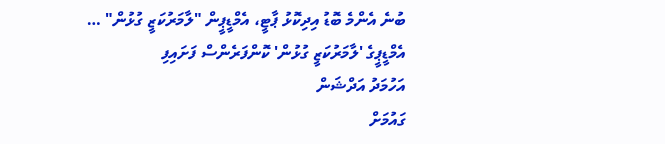ބުނެ އެންމެ ބޮޑު އިދިކޮޅު ޕާޓީ، އެމްޑީޕީން "ލާމަރުކަޒީ ގުޅުން" …
އެމްޑީޕީގެ 'ލާމަރުކަޒީ ގުޅުން' ކޮންފަރެންސް ފަށައިފި
އަހުމަދު އަދްޝަން
ގައުމަށް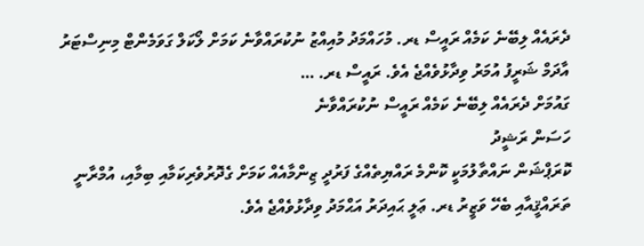ދެރައެއް ލިބޭނެ ކަމެއް ރައީސް ޑރ. މުހައްމަދު މުއިއްޒު ނުކުރައްވާނެ ކަމަށް ލޯކަލް ގަވަމެންޓް މިނިސްޓަރު އާދަމް ޝަރީފު އުމަރު ވިދާޅުވެއްޖެ އެވެ. ރައީސް ޑރ. …
ގައުމަށް ދެރައެއް ލިބޭނެ ކަމެއް ރައީސް ނުކުރައްވާނެ
ހަސަން ރަޝީދު
ކޮރަޕްޝަން ނައްތާލުމަކީ ކޮންމެ ރައްޔިތެއްގެ ފަރުދީ ޒިންމާއެއް ކަމަށް ގެދޮރުވެރިކަމާއި ބިމާއި، އުމްރާނީ ތަރައްޤީއާއި ބެހޭ ވަޒީރު ޑރ. ޢަލީ ޙައިދަރު އަޙްމަދު ވިދާޅުވެއްޖެ އެވެ.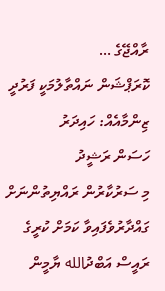ރާއްޖޭގެ …
ކޮރަޕްޝަން ނައްތާލުމަކީ ފަރުދީ ޒިންމާއެއް: ހައިދަރު
ހަސަން ރަޝީދު
މި ސަރުކާރުން ރައްޔިތުންނަށް ގައްދާރުވެފައިވާ ކަމަށް ކުރީގެ ރައީސް އަބްދުالله ޔާމީން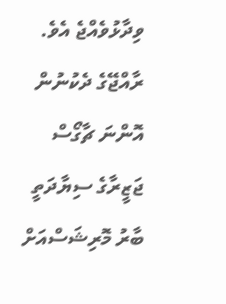ވިދާޅުވެއްޖެ އެވެ. ރާއްޖޭގެ ދެކުނުން އޮންނަ ޗާގޯސް ޖަޒީރާގެ ސިޔާދަތީ ބާރު މޮރިޝަސްއަށް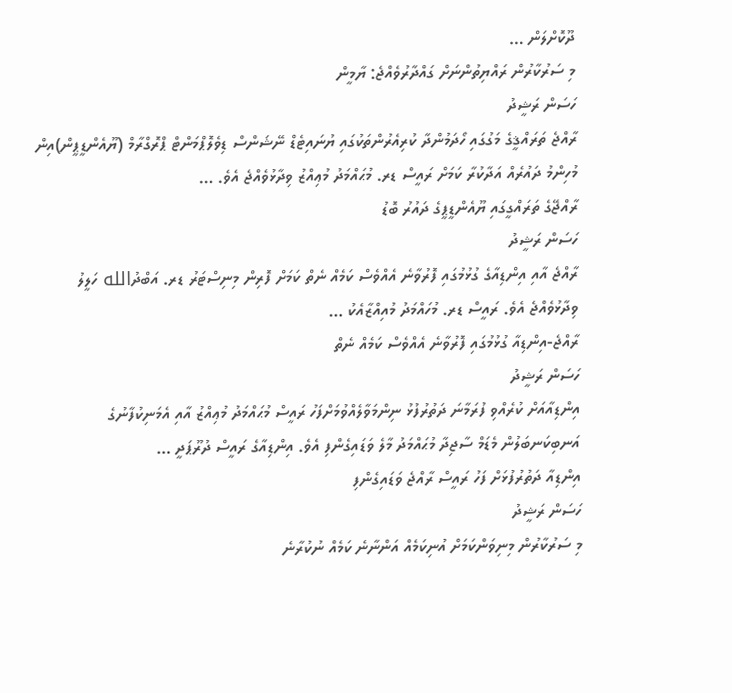ދޫކޮށްލަން …
މި ސަރުކާރުން ރައްޔިތުންނަށް ގައްދާރުވެއްޖެ: ޔާމީން
ހަސަން ރަޝީދު
ރާއްޖެ ތަރައްޤީގެ މަގުގައި ހޯދަމުންދާ ކުރިއެރުންތަކުގައި ޔުނައިޓެޑް ނޭޝަންސް ޑިވެލޮޕްމަންޓް ޕްރޮގްރާމް (ޔޫއެންޑީޕީން)އިން މުހިންމު ދައުރެއް އަދާކުރާ ކަމަށް ރައީސް ޑރ. މުޙައްމަދު މުޢިއްޒު ވިދާޅުވެއްޖެ އެވެ. …
ރާއްޖޭގެ ތަރައްގީގައި ޔޫއެންޑީޕީގެ ދައުރު ބޮޑު
ހަސަން ރަޝީދު
ރާއްޖެ އާއި އިންޑިއާގެ ގުޅުމުގައި ފޮރުވާނެ އެއްވެސް ކަމެއް ނެތް ކަމަށް ފޮރިން މިނިސްޓަރު ޑރ. އަބްދުالله ހަލީލު ވިދާޅުވެއްޖެ އެވެ. ރައީސް ޑރ. މުހައްމަދު މުއިއްޒާއެކު …
ރާއްޖެ-އިންޑިއާ ގުޅުމުގައި ފޮރުވާނެ އެއްވެސް ކަމެއް ނެތް
ހަސަން ރަޝީދު
އިންޑިއާއަށް ކުރެއްވި ފުރަމާނަ ދަތުރުފުޅު ނިންމަވާލެއްވުމަށްފަހު ރައީސް މުޙައްމަދު މުޢިއްޒު އާއި އެމަނިކުފާނުގެ އަނބިކަނބަލުން މެޑަމް ސާޖިދާ މުޙައްމަދު މާލެ ވަޑައިގެންފި އެވެ. އިންޑިއާގެ ރައީސް ދުރޫޕަދީ …
އިންޑިއާ ދަތުރުފުޅަށް ފަހު ރައީސް ރާއްޖެ ވަޑައިގެންފި
ހަސަން ރަޝީދު
މި ސަރުކާރުން މިނިވަންކަމަށް އުނިކަމެއް އަންނާނެ ކަމެއް ނުކުރާނެ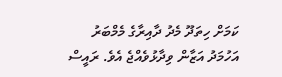ކަމަށް ހިތަދޫ މެދު ދާއިރާގެ މެމްބަރު އަހުމަދު އަޒާން ވިދާޅުވެއްޖެ އެވެ. ރައީސް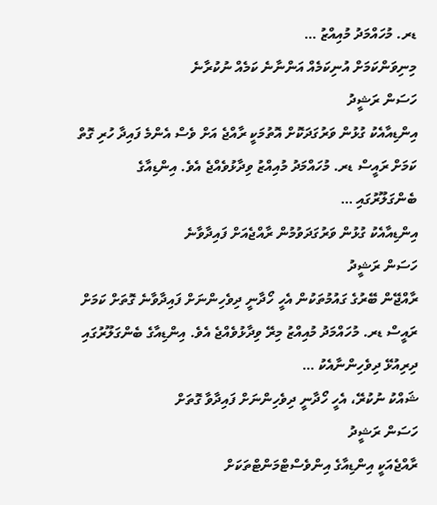ޑރ. މުހައްމަދު މުއިއްޒު …
މިނިވަންކަމަށް އުނިކަމެއް އަންނާނެ ކަމެއް ނުކުރާނެ
ހަސަން ރަޝީދު
އިންޑިއާއެކު ގުޅުން ވަރުގަދަކޮށް އޮތުމަކީ ރާއްޖެ އަށް ވެސް އެންމެ ފައިދާ ހުރި ގޮތް ކަމަށް ރައީސް ޑރ. މުހައްމަދު މުއިއްޒު ވިދާޅުވެއްޖެ އެވެ. އިންޑިއާގެ ބެންގަލޫރުގައި …
އިންޑިއާއެކު ގުޅުން ވަރުގަދަވުމުން ރާއްޖެއަށް ފައިދާވާނެ
ހަސަން ރަޝީދު
ރާއްޖޭން ބޭރުގެ ގައުމުތަކުން އެހީ ހޯދާނީ ދިވެހިންނަށް ފައިދާވާނެ ގޮތަށް ކަމަށް ރައީސް ޑރ. މުހައްމަދު މުއިއްޒު މިރޭ ވިދާޅުވެއްޖެ އެވެ. އިންޑިއާގެ ބެންގަލޫރުގައި ދިރިއުޅޭ ދިވެހިންނާއެކު …
ޝައްކު ނުކުރޭ، އެހީ ހޯދާނީ ދިވެހިންނަށް ފައިދާވާ ގޮތަށް
ހަސަން ރަޝީދު
ރާއްޖެއަކީ އިންޑިއާގެ އިންވެސްޓްމަންޓްތަކަށް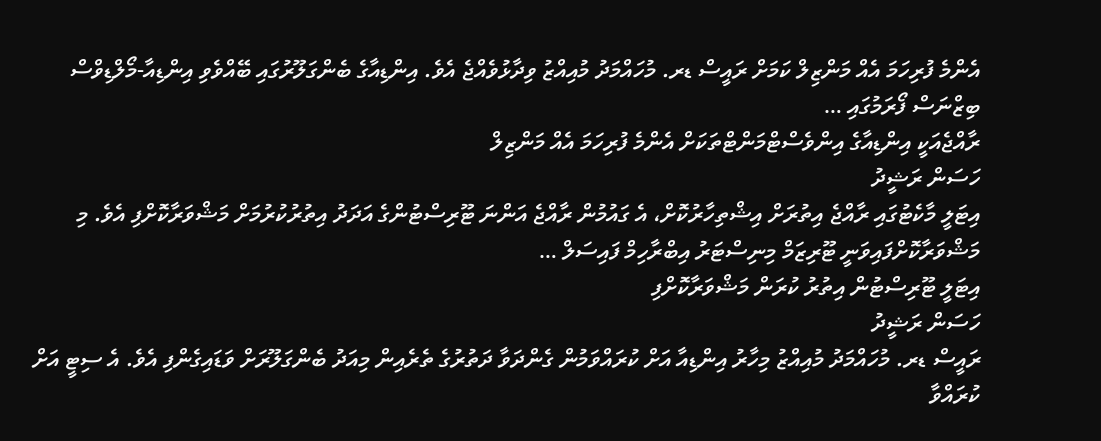އެންމެ ފުރިހަމަ އެއް މަންޒިލް ކަމަށް ރައީސް ޑރ. މުހައްމަދު މުއިއްޒު ވިދާޅުވެއްޖެ އެވެ. އިންޑިއާގެ ބެންގަލޫރުގައި ބޭއްވެވި އިންޑިއާ-މޯލްޑިވްސް ބިޒްނަސް ފޯރަމުގައި …
ރާއްޖެއަކީ އިންޑިއާގެ އިންވެސްޓްމަންޓްތަކަށް އެންމެ ފުރިހަމަ އެއް މަންޒިލް
ހަސަން ރަޝީދު
އިޓަލީ މާކެޓުގައި ރާއްޖެ އިތުރަށް އިޝްތިހާރުކޮށް، އެ ގައުމުން ރާއްޖެ އަންނަ ޓޫރިސްޓުންގެ އަދަދު އިތުރުކުރުމަށް މަޝްވަރާކޮށްފި އެވެ. މި މަޝްވަރާކޮށްފައިވަނީ ޓޫރިޒަމް މިނިސްޓަރު އިބްރާހިމް ފައިސަލް …
އިޓަލީ ޓޫރިސްޓުން އިތުރު ކުރަން މަޝްވަރާކޮށްފި
ހަސަން ރަޝީދު
ރައީސް ޑރ. މުހައްމަދު މުއިއްޒު މިހާރު އިންޑިއާ އަށް ކުރައްވަމުން ގެންދަވާ ދަތުރުގެ ތެރެއިން މިއަދު ބެންގަލޫރަށް ވަޑައިގެންފި އެވެ. އެ ސިޓީ އަށް ކުރައްވާ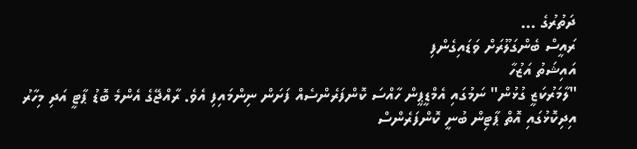ދަތުރުގެ …
ރައީސް ބެންގަލޫރަށް ވަޑައިގެންފި
އައިޝަތު އަޒުހާ
"ލާމަރުކަޒީ ގުޅުން" ނަމުގައި އެމްޑީޕީން ހާއްސަ ކޮންފަރެންސެއް ފަށަން ނިންމައިފި އެވެ. ރާއްޖޭގެ އެންމެ ބޮޑު ޕާޓީ އަދި މިހާރު އިދިކޮޅުގައި އޮތް ޕާޓިން ބުނީ ކޮންފަރެންސް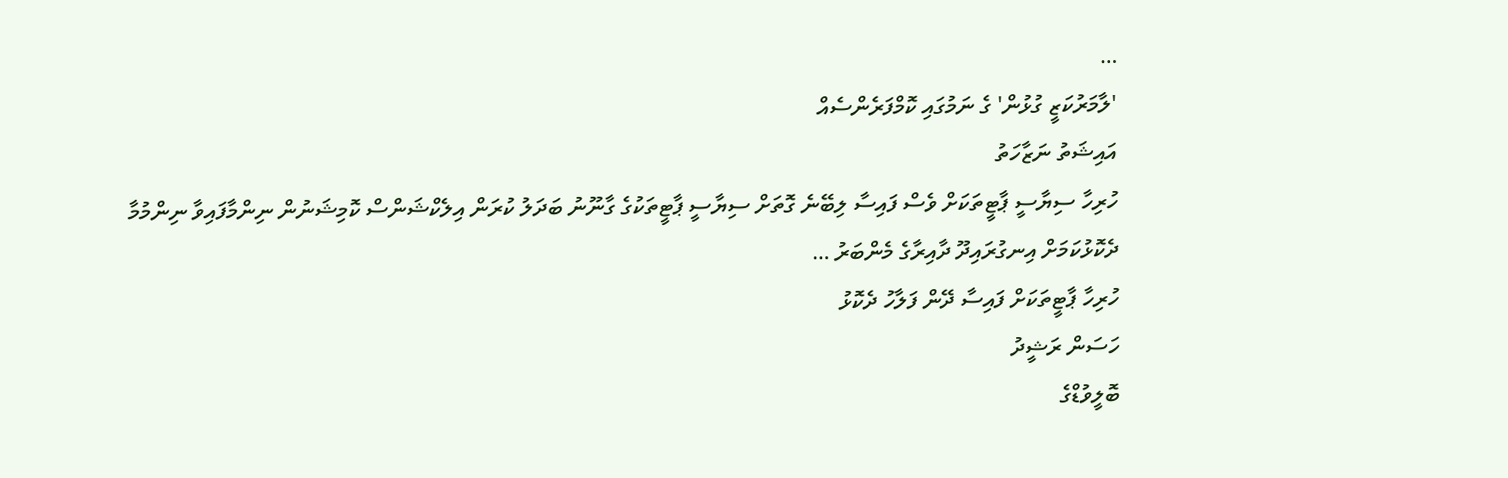…
'ލާމަރުކަޒީ ގުޅުން' ގެ ނަމުގައި ކޮމްފަރެންސެއް
އައިޝަތު ނަޒާހަތު
ހުރިހާ ސިޔާސީ ޕާޓީތަކަށް ވެސް ފައިސާ ލިބޭނެ ގޮތަށް ސިޔާސީ ޕާޓީތަކުގެ ގާނޫނު ބަދަލު ކުރަން އިލެކްޝަންސް ކޮމިޝަނުން ނިންމާފައިވާ ނިންމުމާ ދެކޮޅުކަމަށް އިނގުރައިދޫ ދާއިރާގެ މެންބަރު …
ހުރިހާ ޕާޓީތަކަށް ފައިސާ ދޭން ފަލާހު ދެކޮޅު
ހަސަން ރަޝީދު
ބޮލީވުޑްގެ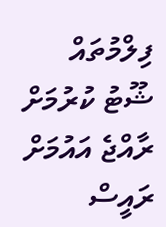ފިލްމުތައް ޝޫޓު ކުރުމަށް ރާއްޖެ އައުމަށް ރައީސް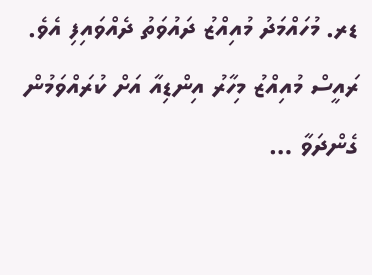ޑރ. މުހައްމަދު މުއިއްޒު ދައުވަތު ދެއްވައިފި އެވެ. ރައީސް މުއިއްޒު މިހާރު އިންޑިއާ އަށް ކުރައްވަމުން ގެންދަވާ …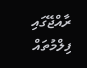ރާއްޖޭގައި ފިލްމުތައް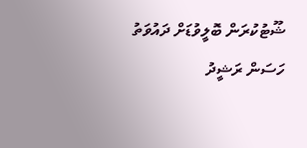ޝޫޓުކުރަން ބޮލީވުޑަށް ދައުވަތު
ހަސަން ރަޝީދު